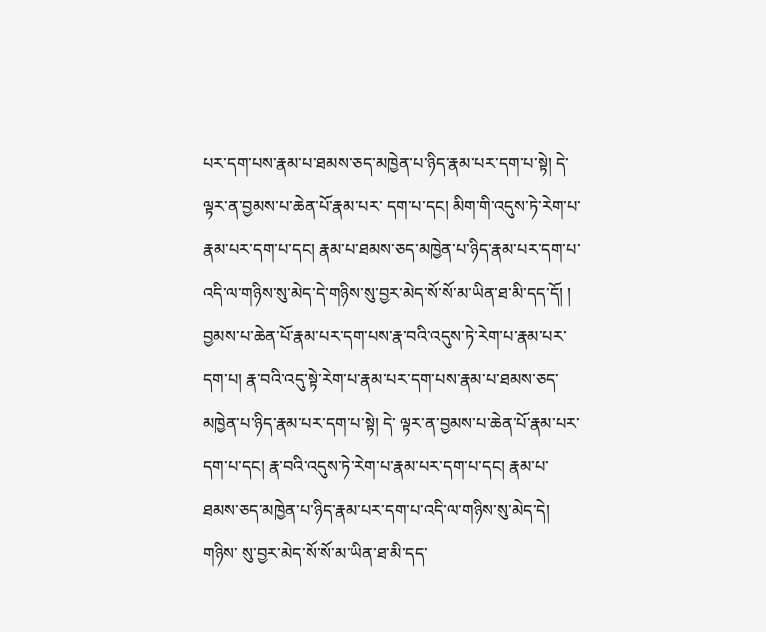པར་དག་པས་རྣམ་པ་ཐམས་ཅད་མཁྱེན་པ་ཉིད་རྣམ་པར་དག་པ་སྟེ། དེ་ལྟར་ན་བྱམས་པ་ཆེན་པོ་རྣམ་པར་ དག་པ་དང། མིག་གི་འདུས་ཏེ་རེག་པ་རྣམ་པར་དག་པ་དང། རྣམ་པ་ཐམས་ཅད་མཁྱེན་པ་ཉིད་རྣམ་པར་དག་པ་འདི་ལ་གཉིས་སུ་མེད་དེ་གཉིས་སུ་བྱར་མེད་སོ་སོ་མ་ཡིན་ཐ་མི་དད་དོ། ། བྱམས་པ་ཆེན་པོ་རྣམ་པར་དག་པས་རྣ་བའི་འདུས་ཏེ་རེག་པ་རྣམ་པར་དག་པ། རྣ་བའི་འདུ་སྟེ་རེག་པ་རྣམ་པར་དག་པས་རྣམ་པ་ཐམས་ཅད་མཁྱེན་པ་ཉིད་རྣམ་པར་དག་པ་སྟེ། དེ་ ལྟར་ན་བྱམས་པ་ཆེན་པོ་རྣམ་པར་དག་པ་དང། རྣ་བའི་འདུས་ཏེ་རེག་པ་རྣམ་པར་དག་པ་དང། རྣམ་པ་ཐམས་ཅད་མཁྱེན་པ་ཉིད་རྣམ་པར་དག་པ་འདི་ལ་གཉིས་སུ་མེད་དེ། གཉིས་ སུ་བྱར་མེད་སོ་སོ་མ་ཡིན་ཐ་མི་དད་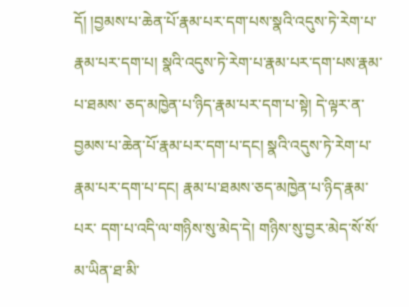དོ། །བྱམས་པ་ཆེན་པོ་རྣམ་པར་དག་པས་སྣའི་འདུས་ཏེ་རེག་པ་རྣམ་པར་དག་པ། སྣའི་འདུས་ཏེ་རེག་པ་རྣམ་པར་དག་པས་རྣམ་པ་ཐམས་ ཅད་མཁྱེན་པ་ཉིད་རྣམ་པར་དག་པ་སྟེ། དེ་ལྟར་ན་བྱམས་པ་ཆེན་པོ་རྣམ་པར་དག་པ་དང། སྣའི་འདུས་ཏེ་རེག་པ་རྣམ་པར་དག་པ་དང། རྣམ་པ་ཐམས་ཅད་མཁྱེན་པ་ཉིད་རྣམ་པར་ དག་པ་འདི་ལ་གཉིས་སུ་མེད་དེ། གཉིས་སུ་བྱར་མེད་སོ་སོ་མ་ཡིན་ཐ་མི་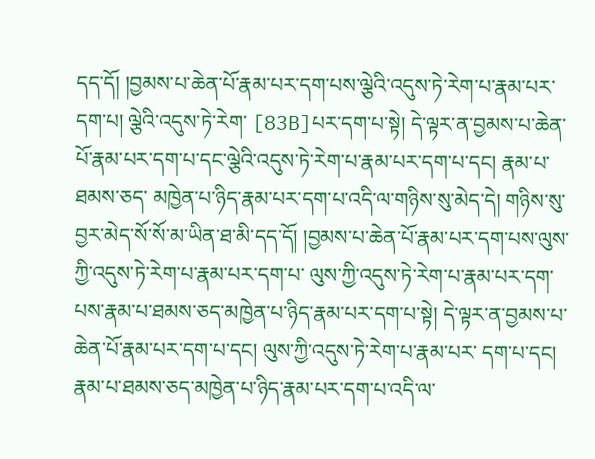དད་དོ། །བྱམས་པ་ཆེན་པོ་རྣམ་པར་དག་པས་ལྕེའི་འདུས་ཏེ་རེག་པ་རྣམ་པར་དག་པ། ལྕེའི་འདུས་ཏེ་རེག་ [83B]པར་དག་པ་སྟེ། དེ་ལྟར་ན་བྱམས་པ་ཆེན་པོ་རྣམ་པར་དག་པ་དང་ལྕེའི་འདུས་ཏེ་རེག་པ་རྣམ་པར་དག་པ་དང། རྣམ་པ་ཐམས་ཅད་ མཁྱེན་པ་ཉིད་རྣམ་པར་དག་པ་འདི་ལ་གཉིས་སུ་མེད་དེ། གཉིས་སུ་བྱར་མེད་སོ་སོ་མ་ཡིན་ཐ་མི་དད་དོ། །བྱམས་པ་ཆེན་པོ་རྣམ་པར་དག་པས་ལུས་ཀྱི་འདུས་ཏེ་རེག་པ་རྣམ་པར་དག་པ་ ལུས་ཀྱི་འདུས་ཏེ་རེག་པ་རྣམ་པར་དག་པས་རྣམ་པ་ཐམས་ཅད་མཁྱེན་པ་ཉིད་རྣམ་པར་དག་པ་སྟེ། དེ་ལྟར་ན་བྱམས་པ་ཆེན་པོ་རྣམ་པར་དག་པ་དང། ལུས་ཀྱི་འདུས་ཏེ་རེག་པ་རྣམ་པར་ དག་པ་དང། རྣམ་པ་ཐམས་ཅད་མཁྱེན་པ་ཉིད་རྣམ་པར་དག་པ་འདི་ལ་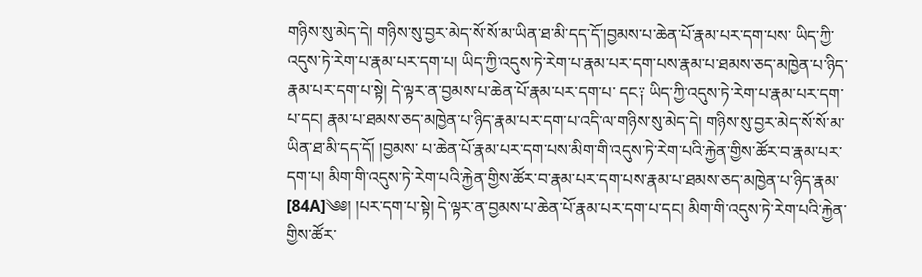གཉིས་སུ་མེད་དེ། གཉིས་སུ་བྱར་མེད་སོ་སོ་མ་ཡིན་ཐ་མི་དད་དོ་།བྱམས་པ་ཆེན་པོ་རྣམ་པར་དག་པས་ ཡིད་ཀྱི་འདུས་ཏེ་རེག་པ་རྣམ་པར་དག་པ། ཡིད་ཀྱི་འདུས་ཏེ་རེག་པ་རྣམ་པར་དག་པས་རྣམ་པ་ཐམས་ཅད་མཁྱེན་པ་ཉིད་རྣམ་པར་དག་པ་སྟེ། དེ་ལྟར་ན་བྱམས་པ་ཆེན་པོ་རྣམ་པར་དག་པ་ དང༑ ཡིད་ཀྱི་འདུས་ཏེ་རེག་པ་རྣམ་པར་དག་པ་དང། རྣམ་པ་ཐམས་ཅད་མཁྱེན་པ་ཉིད་རྣམ་པར་དག་པ་འདི་ལ་གཉིས་སུ་མེད་དེ། གཉིས་སུ་བྱར་མེད་སོ་སོ་མ་ཡིན་ཐ་མི་དད་དོ། །བྱམས་ པ་ཆེན་པོ་རྣམ་པར་དག་པས་མིག་གི་འདུས་ཏེ་རེག་པའི་རྐྱེན་གྱིས་ཚོར་བ་རྣམ་པར་དག་པ། མིག་གི་འདུས་ཏེ་རེག་པའི་རྐྱེན་གྱིས་ཚོར་བ་རྣམ་པར་དག་པས་རྣམ་པ་ཐམས་ཅད་མཁྱེན་པ་ཉིད་རྣམ་ [84A]༄༅། །པར་དག་པ་སྟེ། དེ་ལྟར་ན་བྱམས་པ་ཆེན་པོ་རྣམ་པར་དག་པ་དང། མིག་གི་འདུས་ཏེ་རེག་པའི་རྐྱེན་གྱིས་ཚོར་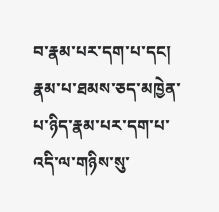བ་རྣམ་པར་དག་པ་དང། རྣམ་པ་ཐམས་ཅད་མཁྱེན་ པ་ཉིད་རྣམ་པར་དག་པ་འདི་ལ་གཉིས་སུ་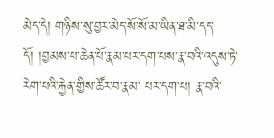མེད་དེ། གཉིས་སུ་བྱར་མེད་སོ་སོ་མ་ཡིན་ཐ་མི་དད་དོ། །བྱམས་པ་ཆེན་པོ་རྣམ་པར་དག་པས་རྣ་བའི་འདུས་ཏེ་རེག་པའི་རྐྱེན་གྱིས་ཚོར་བ་རྣམ་ པར་དག་པ། རྣ་བའི་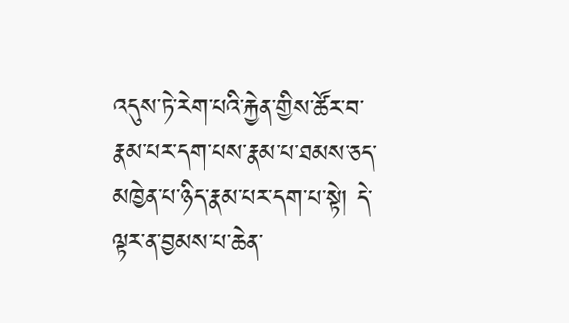འདུས་ཏེ་རེག་པའི་རྐྱེན་གྱིས་ཚོར་བ་རྣམ་པར་དག་པས་རྣམ་པ་ཐམས་ཅད་མཁྱེན་པ་ཉིད་རྣམ་པར་དག་པ་སྟེ། དེ་ལྟར་ན་བྱམས་པ་ཆེན་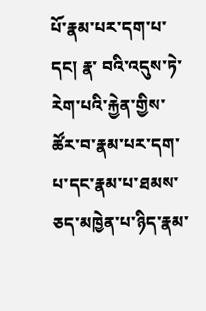པོ་རྣམ་པར་དག་པ་དང། རྣ་ བའི་འདུས་ཏེ་རེག་པའི་རྐྱེན་གྱིས་ཚོར་བ་རྣམ་པར་དག་པ་དང་རྣམ་པ་ཐམས་ཅད་མཁྱེན་པ་ཉིད་རྣམ་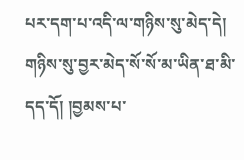པར་དག་པ་འདི་ལ་གཉིས་སུ་མེད་དེ། གཉིས་སུ་བྱར་མེད་སོ་སོ་མ་ཡིན་ཐ་མི་ དད་དོ། །བྱམས་པ་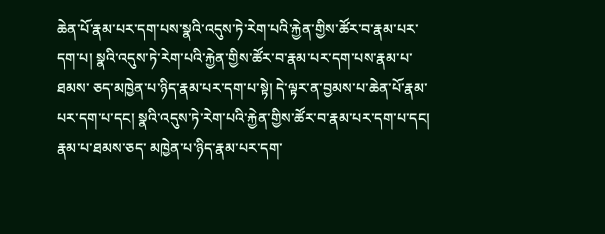ཆེན་པོ་རྣམ་པར་དག་པས་སྣའི་འདུས་ཏེ་རེག་པའི་རྐྱེན་གྱིས་ཚོར་བ་རྣམ་པར་དག་པ། སྣའི་འདུས་ཏེ་རེག་པའི་རྐྱེན་གྱིས་ཚོར་བ་རྣམ་པར་དག་པས་རྣམ་པ་ཐམས་ ཅད་མཁྱེན་པ་ཉིད་རྣམ་པར་དག་པ་སྟེ། དེ་ལྟར་ན་བྱམས་པ་ཆེན་པོ་རྣམ་པར་དག་པ་དང། སྣའི་འདུས་ཏེ་རེག་པའི་རྐྱེན་གྱིས་ཚོར་བ་རྣམ་པར་དག་པ་དང། རྣམ་པ་ཐམས་ཅད་ མཁྱེན་པ་ཉིད་རྣམ་པར་དག་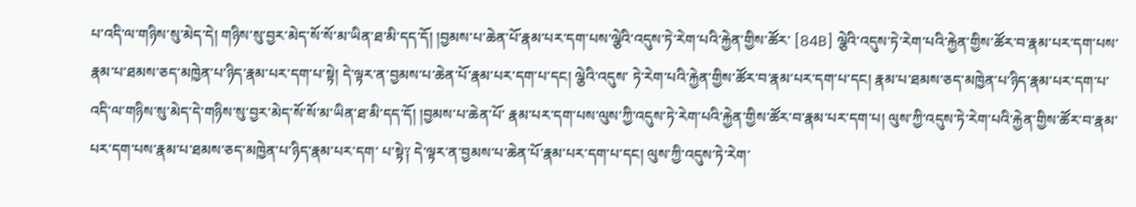པ་འདི་ལ་གཉིས་སུ་མེད་དེ། གཉིས་སུ་བྱར་མེད་སོ་སོ་མ་ཡིན་ཐ་མི་དད་དོ། །བྱམས་པ་ཆེན་པོ་རྣམ་པར་དག་པས་ལྕེའི་འདུས་ཏེ་རེག་པའི་རྐྱེན་གྱིས་ཚོར་ [84B] ལྕེའི་འདུས་ཏེ་རེག་པའི་རྐྱེན་གྱིས་ཚོར་བ་རྣམ་པར་དག་པས་རྣམ་པ་ཐམས་ཅད་མཁྱེན་པ་ཉིད་རྣམ་པར་དག་པ་སྟེ། དེ་ལྟར་ན་བྱམས་པ་ཆེན་པོ་རྣམ་པར་དག་པ་དང། ལྕེའི་འདུས་ ཏེ་རེག་པའི་རྐྱེན་གྱིས་ཚོར་བ་རྣམ་པར་དག་པ་དང། རྣམ་པ་ཐམས་ཅད་མཁྱེན་པ་ཉིད་རྣམ་པར་དག་པ་འདི་ལ་གཉིས་སུ་མེད་དེ་གཉིས་སུ་བྱར་མེད་སོ་སོ་མ་ཡིན་ཐ་མི་དད་དོ། །བྱམས་པ་ཆེན་པོ་ རྣམ་པར་དག་པས་ལུས་ཀྱི་འདུས་ཏེ་རེག་པའི་རྐྱེན་གྱིས་ཚོར་བ་རྣམ་པར་དག་པ། ལུས་ཀྱི་འདུས་ཏེ་རེག་པའི་རྐྱེན་གྱིས་ཚོར་བ་རྣམ་པར་དག་པས་རྣམ་པ་ཐམས་ཅད་མཁྱེན་པ་ཉིད་རྣམ་པར་དག་ པ་སྟེ༑ དེ་ལྟར་ན་བྱམས་པ་ཆེན་པོ་རྣམ་པར་དག་པ་དང། ལུས་ཀྱི་འདུས་ཏེ་རེག་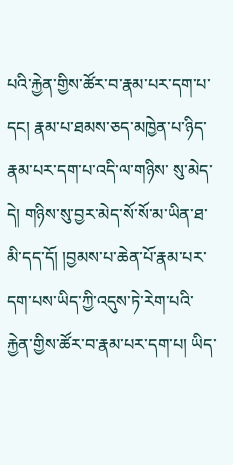པའི་རྐྱེན་གྱིས་ཚོར་བ་རྣམ་པར་དག་པ་དང། རྣམ་པ་ཐམས་ཅད་མཁྱེན་པ་ཉིད་རྣམ་པར་དག་པ་འདི་ལ་གཉིས་ སུ་མེད་དེ། གཉིས་སུ་བྱར་མེད་སོ་སོ་མ་ཡིན་ཐ་མི་དད་དོ། །བྱམས་པ་ཆེན་པོ་རྣམ་པར་དག་པས་ཡིད་ཀྱི་འདུས་ཏེ་རེག་པའི་རྐྱེན་གྱིས་ཚོར་བ་རྣམ་པར་དག་པ། ཡིད་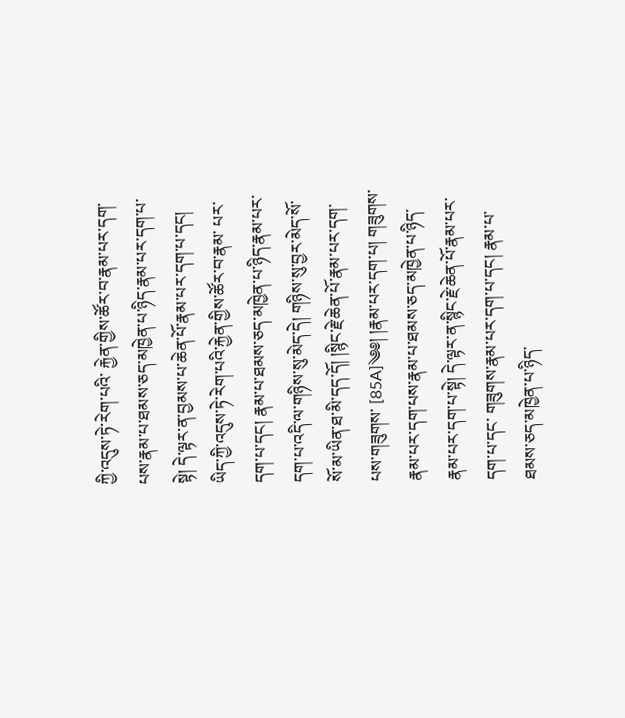ཀྱི་འདུས་ཏེ་རེག་པའི་ རྐྱེན་གྱིས་ཚོར་བ་རྣམ་པར་དག་པས་རྣམ་པ་ཐམས་ཅད་མཁྱེན་པ་ཉིད་རྣམ་པར་དག་པ་སྟེ། དེ་ལྟར་ན་བྱམས་པ་ཆེན་པོ་རྣམ་པར་དག་པ་དང། ཡིད་ཀྱི་འདུས་ཏེ་རེག་པའི་རྐྱེན་གྱིས་ཚོར་བ་རྣམ་ པར་དག་པ་དང། རྣམ་པ་ཐམས་ཅད་མཁྱེན་པ་ཉིད་རྣམ་པར་དག་པ་འདི་ལ་གཉིས་སུ་མེད་དེ། གཉིས་སུ་བྱར་མེད་སོ་སོ་མ་ཡིན་ཐ་མི་དད་དོ། །སྙིང་རྗེ་ཆེན་པོ་རྣམ་པར་དག་པས་གཟུགས་ [85A]༄༅། །རྣམ་པར་དག་པ། གཟུགས་རྣམ་པར་དག་པས་རྣམ་པ་ཐམས་ཅད་མཁྱེན་པ་ཉིད་རྣམ་པར་དག་པ་སྟེ། དེ་ལྟར་ན་སྙིང་རྗེ་ཆེན་པོ་རྣམ་པར་དག་པ་དང་ གཟུགས་རྣམ་པར་དག་པ་དང། རྣམ་པ་ཐམས་ཅད་མཁྱེན་པ་ཉིད་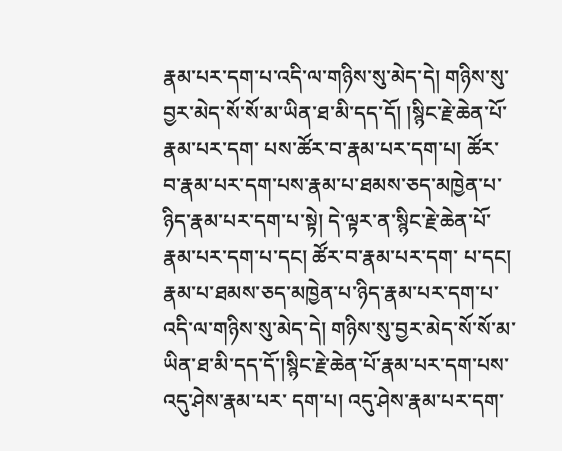རྣམ་པར་དག་པ་འདི་ལ་གཉིས་སུ་མེད་དེ། གཉིས་སུ་བྱར་མེད་སོ་སོ་མ་ཡིན་ཐ་མི་དད་དོ། །སྙིང་རྗེ་ཆེན་པོ་རྣམ་པར་དག་ པས་ཚོར་བ་རྣམ་པར་དག་པ། ཚོར་བ་རྣམ་པར་དག་པས་རྣམ་པ་ཐམས་ཅད་མཁྱེན་པ་ཉིད་རྣམ་པར་དག་པ་སྟེ། དེ་ལྟར་ན་སྙིང་རྗེ་ཆེན་པོ་རྣམ་པར་དག་པ་དང། ཚོར་བ་རྣམ་པར་དག་ པ་དང། རྣམ་པ་ཐམས་ཅད་མཁྱེན་པ་ཉིད་རྣམ་པར་དག་པ་འདི་ལ་གཉིས་སུ་མེད་དེ། གཉིས་སུ་བྱར་མེད་སོ་སོ་མ་ཡིན་ཐ་མི་དད་དོ་།སྙིང་རྗེ་ཆེན་པོ་རྣམ་པར་དག་པས་འདུ་ཤེས་རྣམ་པར་ དག་པ། འདུ་ཤེས་རྣམ་པར་དག་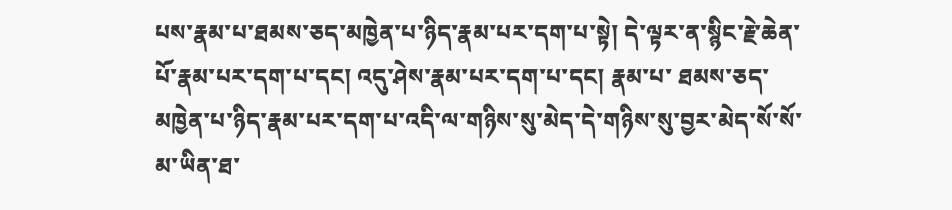པས་རྣམ་པ་ཐམས་ཅད་མཁྱེན་པ་ཉིད་རྣམ་པར་དག་པ་སྟེ། དེ་ལྟར་ན་སྙིང་རྗེ་ཆེན་པོ་རྣམ་པར་དག་པ་དང། འདུ་ཤེས་རྣམ་པར་དག་པ་དང། རྣམ་པ་ ཐམས་ཅད་མཁྱེན་པ་ཉིད་རྣམ་པར་དག་པ་འདི་ལ་གཉིས་སུ་མེད་དེ་གཉིས་སུ་བྱར་མེད་སོ་སོ་མ་ཡིན་ཐ་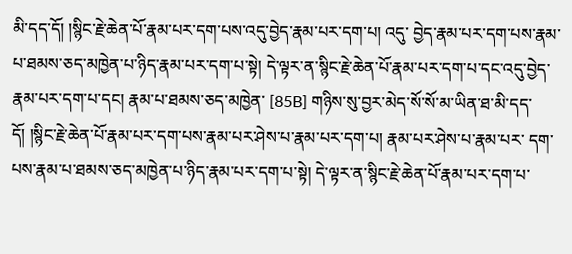མི་དད་དོ། །སྙིང་རྗེ་ཆེན་པོ་རྣམ་པར་དག་པས་འདུ་བྱེད་རྣམ་པར་དག་པ། འདུ་ བྱེད་རྣམ་པར་དག་པས་རྣམ་པ་ཐམས་ཅད་མཁྱེན་པ་ཉིད་རྣམ་པར་དག་པ་སྟེ། དེ་ལྟར་ན་སྙིང་རྗེ་ཆེན་པོ་རྣམ་པར་དག་པ་དང་འདུ་བྱེད་རྣམ་པར་དག་པ་དང། རྣམ་པ་ཐམས་ཅད་མཁྱེན་ [85B] གཉིས་སུ་བྱར་མེད་སོ་སོ་མ་ཡིན་ཐ་མི་དད་དོ། །སྙིང་རྗེ་ཆེན་པོ་རྣམ་པར་དག་པས་རྣམ་པར་ཤེས་པ་རྣམ་པར་དག་པ། རྣམ་པར་ཤེས་པ་རྣམ་པར་ དག་པས་རྣམ་པ་ཐམས་ཅད་མཁྱེན་པ་ཉིད་རྣམ་པར་དག་པ་སྟེ། དེ་ལྟར་ན་སྙིང་རྗེ་ཆེན་པོ་རྣམ་པར་དག་པ་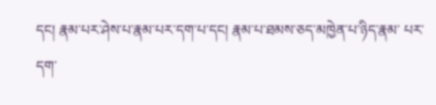དང། རྣམ་པར་ཤེས་པ་རྣམ་པར་དག་པ་དང། རྣམ་པ་ཐམས་ཅད་མཁྱེན་པ་ཉིད་རྣམ་ པར་དག་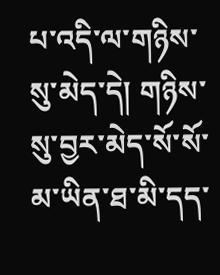པ་འདི་ལ་གཉིས་སུ་མེད་དེ། གཉིས་སུ་བྱར་མེད་སོ་སོ་མ་ཡིན་ཐ་མི་དད་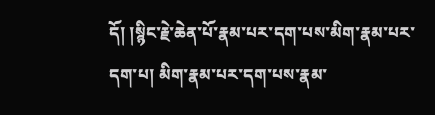དོ། །སྙིང་རྗེ་ཆེན་པོ་རྣམ་པར་དག་པས་མིག་རྣམ་པར་དག་པ། མིག་རྣམ་པར་དག་པས་རྣམ་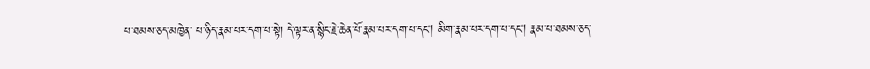པ་ཐམས་ཅད་མཁྱེན་ པ་ཉིད་རྣམ་པར་དག་པ་སྟེ། དེ་ལྟར་ན་སྙིང་རྗེ་ཆེན་པོ་རྣམ་པར་དག་པ་དང། མིག་རྣམ་པར་དག་པ་དང། རྣམ་པ་ཐམས་ཅད་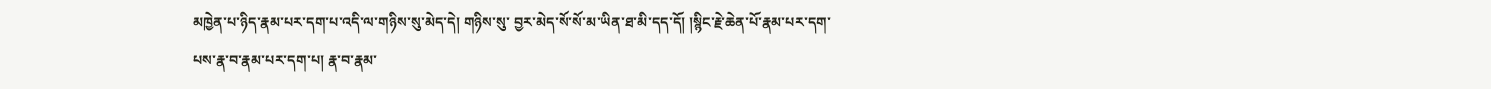མཁྱེན་པ་ཉིད་རྣམ་པར་དག་པ་འདི་ལ་གཉིས་སུ་མེད་དེ། གཉིས་སུ་ བྱར་མེད་སོ་སོ་མ་ཡིན་ཐ་མི་དད་དོ། །སྙིང་རྗེ་ཆེན་པོ་རྣམ་པར་དག་པས་རྣ་བ་རྣམ་པར་དག་པ། རྣ་བ་རྣམ་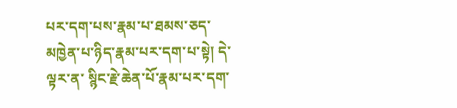པར་དག་པས་རྣམ་པ་ཐམས་ཅད་མཁྱེན་པ་ཉིད་རྣམ་པར་དག་པ་སྟེ། དེ་ལྟར་ན་ སྙིང་རྗེ་ཆེན་པོ་རྣམ་པར་དག་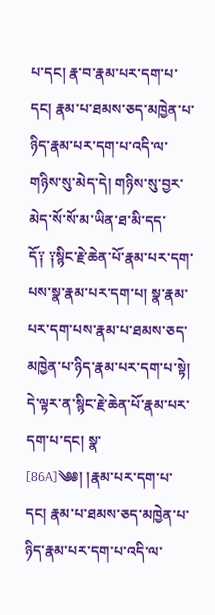པ་དང། རྣ་བ་རྣམ་པར་དག་པ་དང། རྣམ་པ་ཐམས་ཅད་མཁྱེན་པ་ཉིད་རྣམ་པར་དག་པ་འདི་ལ་གཉིས་སུ་མེད་དེ། གཉིས་སུ་བྱར་མེད་སོ་སོ་མ་ཡིན་ཐ་མི་དད་ དོ༑ ༑སྙིང་རྗེ་ཆེན་པོ་རྣམ་པར་དག་པས་སྣ་རྣམ་པར་དག་པ། སྣ་རྣམ་པར་དག་པས་རྣམ་པ་ཐམས་ཅད་མཁྱེན་པ་ཉིད་རྣམ་པར་དག་པ་སྟེ། དེ་ལྟར་ན་སྙིང་རྗེ་ཆེན་པོ་རྣམ་པར་དག་པ་དང། སྣ་ [86A]༄༅། །རྣམ་པར་དག་པ་དང། རྣམ་པ་ཐམས་ཅད་མཁྱེན་པ་ཉིད་རྣམ་པར་དག་པ་འདི་ལ་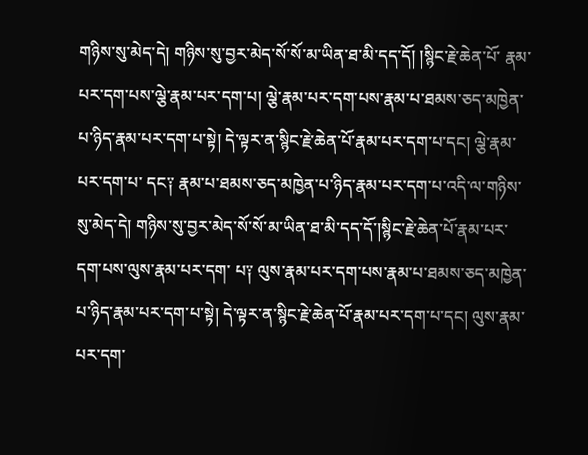གཉིས་སུ་མེད་དེ། གཉིས་སུ་བྱར་མེད་སོ་སོ་མ་ཡིན་ཐ་མི་དད་དོ། །སྙིང་རྗེ་ཆེན་པོ་ རྣམ་པར་དག་པས་ལྕེ་རྣམ་པར་དག་པ། ལྕེ་རྣམ་པར་དག་པས་རྣམ་པ་ཐམས་ཅད་མཁྱེན་པ་ཉིད་རྣམ་པར་དག་པ་སྟེ། དེ་ལྟར་ན་སྙིང་རྗེ་ཆེན་པོ་རྣམ་པར་དག་པ་དང། ལྕེ་རྣམ་པར་དག་པ་ དང༑ རྣམ་པ་ཐམས་ཅད་མཁྱེན་པ་ཉིད་རྣམ་པར་དག་པ་འདི་ལ་གཉིས་སུ་མེད་དེ། གཉིས་སུ་བྱར་མེད་སོ་སོ་མ་ཡིན་ཐ་མི་དད་དོ་།སྙིང་རྗེ་ཆེན་པོ་རྣམ་པར་དག་པས་ལུས་རྣམ་པར་དག་ པ༑ ལུས་རྣམ་པར་དག་པས་རྣམ་པ་ཐམས་ཅད་མཁྱེན་པ་ཉིད་རྣམ་པར་དག་པ་སྟེ། དེ་ལྟར་ན་སྙིང་རྗེ་ཆེན་པོ་རྣམ་པར་དག་པ་དང། ལུས་རྣམ་པར་དག་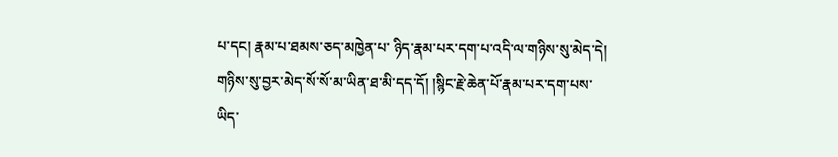པ་དང། རྣམ་པ་ཐམས་ཅད་མཁྱེན་པ་ ཉིད་རྣམ་པར་དག་པ་འདི་ལ་གཉིས་སུ་མེད་དེ། གཉིས་སུ་བྱར་མེད་སོ་སོ་མ་ཡིན་ཐ་མི་དད་དོ། །སྙིང་རྗེ་ཆེན་པོ་རྣམ་པར་དག་པས་ཡིད་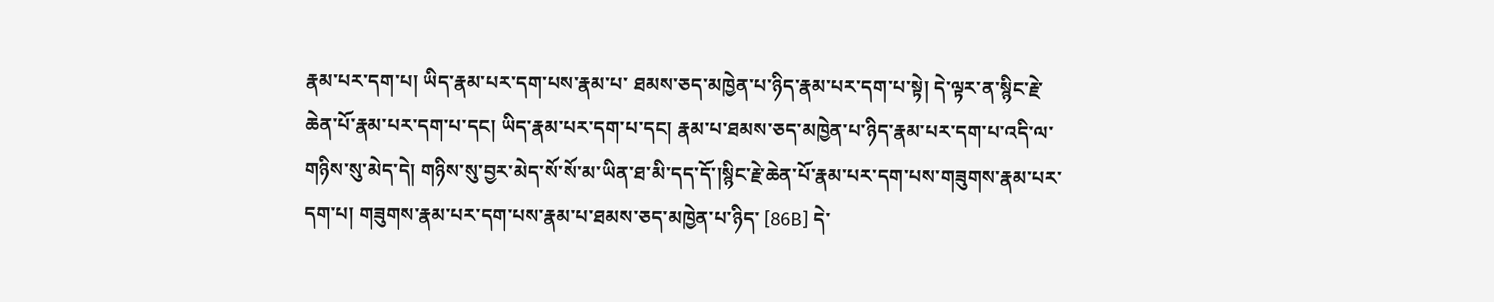རྣམ་པར་དག་པ། ཡིད་རྣམ་པར་དག་པས་རྣམ་པ་ ཐམས་ཅད་མཁྱེན་པ་ཉིད་རྣམ་པར་དག་པ་སྟེ། དེ་ལྟར་ན་སྙིང་རྗེ་ཆེན་པོ་རྣམ་པར་དག་པ་དང། ཡིད་རྣམ་པར་དག་པ་དང། རྣམ་པ་ཐམས་ཅད་མཁྱེན་པ་ཉིད་རྣམ་པར་དག་པ་འདི་ལ་ གཉིས་སུ་མེད་དེ། གཉིས་སུ་བྱར་མེད་སོ་སོ་མ་ཡིན་ཐ་མི་དད་དོ་།སྙིང་རྗེ་ཆེན་པོ་རྣམ་པར་དག་པས་གཟུགས་རྣམ་པར་དག་པ། གཟུགས་རྣམ་པར་དག་པས་རྣམ་པ་ཐམས་ཅད་མཁྱེན་པ་ཉིད་ [86B] དེ་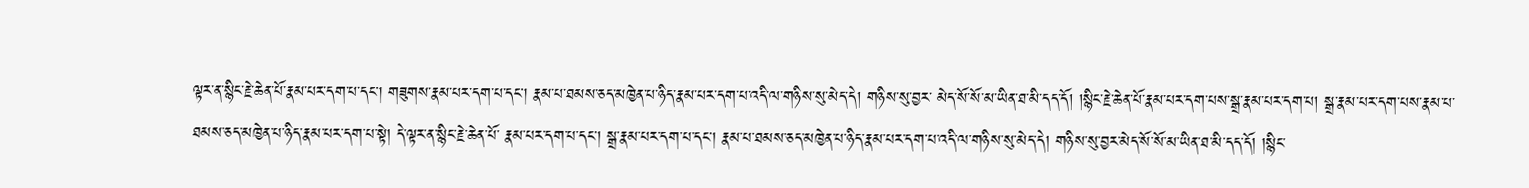ལྟར་ན་སྙིང་རྗེ་ཆེན་པོ་རྣམ་པར་དག་པ་དང། གཟུགས་རྣམ་པར་དག་པ་དང། རྣམ་པ་ཐམས་ཅད་མཁྱེན་པ་ཉིད་རྣམ་པར་དག་པ་འདི་ལ་གཉིས་སུ་མེད་དེ། གཉིས་སུ་བྱར་ མེད་སོ་སོ་མ་ཡིན་ཐ་མི་དད་དོ། །སྙིང་རྗེ་ཆེན་པོ་རྣམ་པར་དག་པས་སྒྲ་རྣམ་པར་དག་པ། སྒྲ་རྣམ་པར་དག་པས་རྣམ་པ་ཐམས་ཅད་མཁྱེན་པ་ཉིད་རྣམ་པར་དག་པ་སྟེ། དེ་ལྟར་ན་སྙིང་རྗེ་ཆེན་པོ་ རྣམ་པར་དག་པ་དང། སྒྲ་རྣམ་པར་དག་པ་དང། རྣམ་པ་ཐམས་ཅད་མཁྱེན་པ་ཉིད་རྣམ་པར་དག་པ་འདི་ལ་གཉིས་སུ་མེད་དེ། གཉིས་སུ་བྱར་མེད་སོ་སོ་མ་ཡིན་ཐ་མི་དད་དོ། །སྙིང་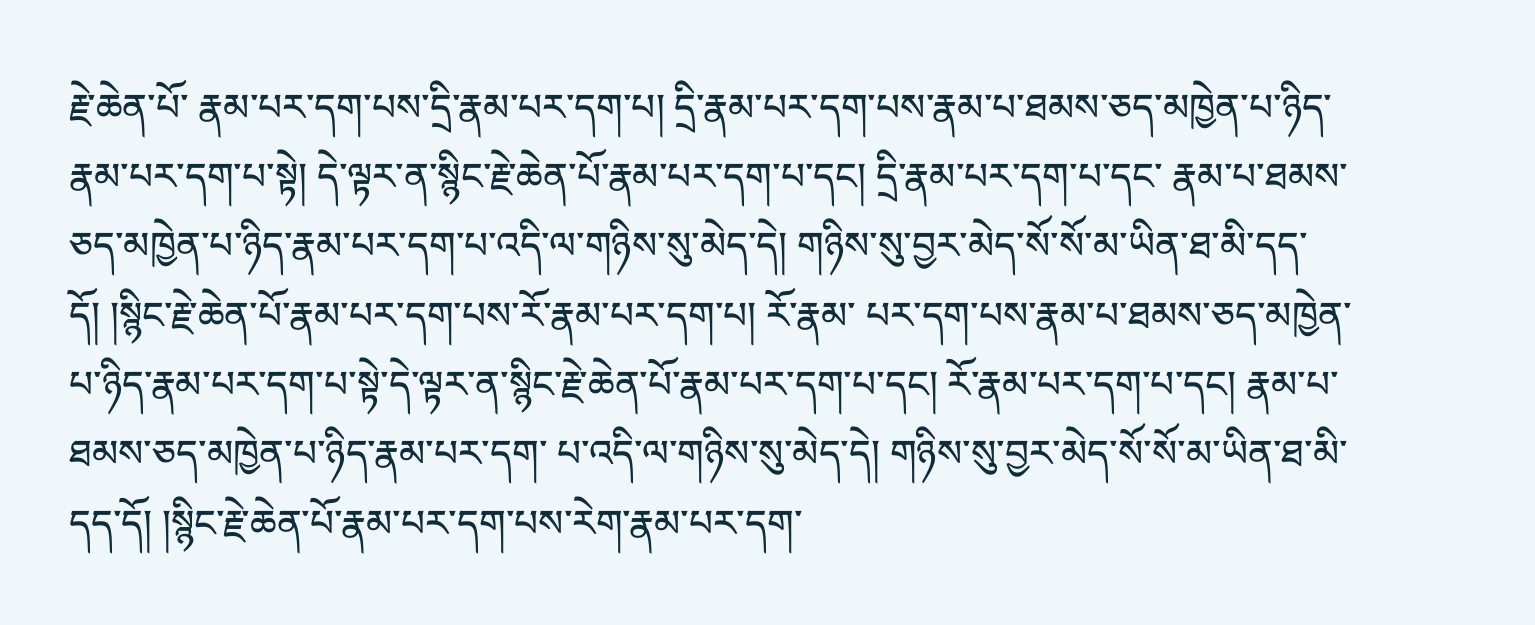རྗེ་ཆེན་པོ་ རྣམ་པར་དག་པས་དྲི་རྣམ་པར་དག་པ། དྲི་རྣམ་པར་དག་པས་རྣམ་པ་ཐམས་ཅད་མཁྱེན་པ་ཉིད་རྣམ་པར་དག་པ་སྟེ། དེ་ལྟར་ན་སྙིང་རྗེ་ཆེན་པོ་རྣམ་པར་དག་པ་དང། དྲི་རྣམ་པར་དག་པ་དང་ རྣམ་པ་ཐམས་ཅད་མཁྱེན་པ་ཉིད་རྣམ་པར་དག་པ་འདི་ལ་གཉིས་སུ་མེད་དེ། གཉིས་སུ་བྱར་མེད་སོ་སོ་མ་ཡིན་ཐ་མི་དད་དོ། །སྙིང་རྗེ་ཆེན་པོ་རྣམ་པར་དག་པས་རོ་རྣམ་པར་དག་པ། རོ་རྣམ་ པར་དག་པས་རྣམ་པ་ཐམས་ཅད་མཁྱེན་པ་ཉིད་རྣམ་པར་དག་པ་སྟེ་དེ་ལྟར་ན་སྙིང་རྗེ་ཆེན་པོ་རྣམ་པར་དག་པ་དང། རོ་རྣམ་པར་དག་པ་དང། རྣམ་པ་ཐམས་ཅད་མཁྱེན་པ་ཉིད་རྣམ་པར་དག་ པ་འདི་ལ་གཉིས་སུ་མེད་དེ། གཉིས་སུ་བྱར་མེད་སོ་སོ་མ་ཡིན་ཐ་མི་དད་དོ། །སྙིང་རྗེ་ཆེན་པོ་རྣམ་པར་དག་པས་རེག་རྣམ་པར་དག་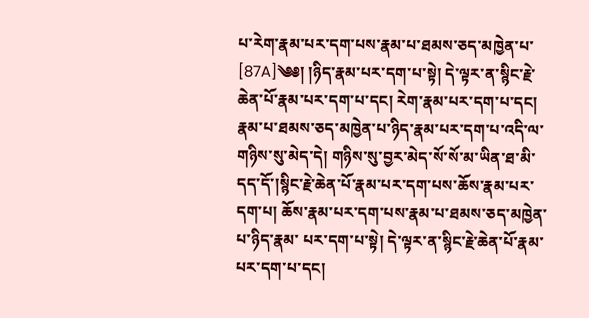པ་རེག་རྣམ་པར་དག་པས་རྣམ་པ་ཐམས་ཅད་མཁྱེན་པ་ [87A]༄༅། །ཉིད་རྣམ་པར་དག་པ་སྟེ། དེ་ལྟར་ན་སྙིང་རྗེ་ཆེན་པོ་རྣམ་པར་དག་པ་དང། རེག་རྣམ་པར་དག་པ་དང། རྣམ་པ་ཐམས་ཅད་མཁྱེན་པ་ཉིད་རྣམ་པར་དག་པ་འདི་ལ་ གཉིས་སུ་མེད་དེ། གཉིས་སུ་བྱར་མེད་སོ་སོ་མ་ཡིན་ཐ་མི་དད་དོ་།སྙིང་རྗེ་ཆེན་པོ་རྣམ་པར་དག་པས་ཆོས་རྣམ་པར་དག་པ། ཆོས་རྣམ་པར་དག་པས་རྣམ་པ་ཐམས་ཅད་མཁྱེན་པ་ཉིད་རྣམ་ པར་དག་པ་སྟེ། དེ་ལྟར་ན་སྙིང་རྗེ་ཆེན་པོ་རྣམ་པར་དག་པ་དང།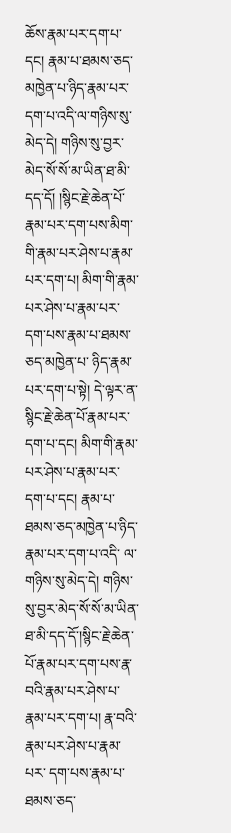ཆོས་རྣམ་པར་དག་པ་དང། རྣམ་པ་ཐམས་ཅད་མཁྱེན་པ་ཉིད་རྣམ་པར་དག་པ་འདི་ལ་གཉིས་སུ་མེད་དེ། གཉིས་སུ་བྱར་ མེད་སོ་སོ་མ་ཡིན་ཐ་མི་དད་དོ། །སྙིང་རྗེ་ཆེན་པོ་རྣམ་པར་དག་པས་མིག་གི་རྣམ་པར་ཤེས་པ་རྣམ་པར་དག་པ། མིག་གི་རྣམ་པར་ཤེས་པ་རྣམ་པར་དག་པས་རྣམ་པ་ཐམས་ཅད་མཁྱེན་པ་ ཉིད་རྣམ་པར་དག་པ་སྟེ། དེ་ལྟར་ན་སྙིང་རྗེ་ཆེན་པོ་རྣམ་པར་དག་པ་དང། མིག་གི་རྣམ་པར་ཤེས་པ་རྣམ་པར་དག་པ་དང། རྣམ་པ་ཐམས་ཅད་མཁྱེན་པ་ཉིད་རྣམ་པར་དག་པ་འདི་ ལ་གཉིས་སུ་མེད་དེ། གཉིས་སུ་བྱར་མེད་སོ་སོ་མ་ཡིན་ཐ་མི་དད་དོ་།སྙིང་རྗེ་ཆེན་པོ་རྣམ་པར་དག་པས་རྣ་བའི་རྣམ་པར་ཤེས་པ་རྣམ་པར་དག་པ། རྣ་བའི་རྣམ་པར་ཤེས་པ་རྣམ་པར་ དག་པས་རྣམ་པ་ཐམས་ཅད་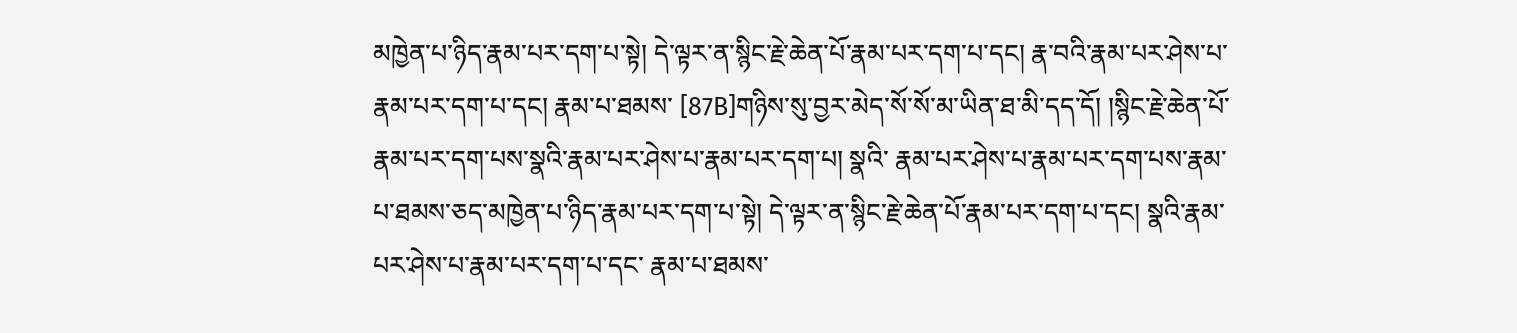མཁྱེན་པ་ཉིད་རྣམ་པར་དག་པ་སྟེ། དེ་ལྟར་ན་སྙིང་རྗེ་ཆེན་པོ་རྣམ་པར་དག་པ་དང། རྣ་བའི་རྣམ་པར་ཤེས་པ་རྣམ་པར་དག་པ་དང། རྣམ་པ་ཐམས་ [87B]གཉིས་སུ་བྱར་མེད་སོ་སོ་མ་ཡིན་ཐ་མི་དད་དོ། །སྙིང་རྗེ་ཆེན་པོ་རྣམ་པར་དག་པས་སྣའི་རྣམ་པར་ཤེས་པ་རྣམ་པར་དག་པ། སྣའི་ རྣམ་པར་ཤེས་པ་རྣམ་པར་དག་པས་རྣམ་པ་ཐམས་ཅད་མཁྱེན་པ་ཉིད་རྣམ་པར་དག་པ་སྟེ། དེ་ལྟར་ན་སྙིང་རྗེ་ཆེན་པོ་རྣམ་པར་དག་པ་དང། སྣའི་རྣམ་པར་ཤེས་པ་རྣམ་པར་དག་པ་དང་ རྣམ་པ་ཐམས་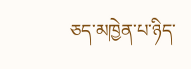ཅད་མཁྱེན་པ་ཉིད་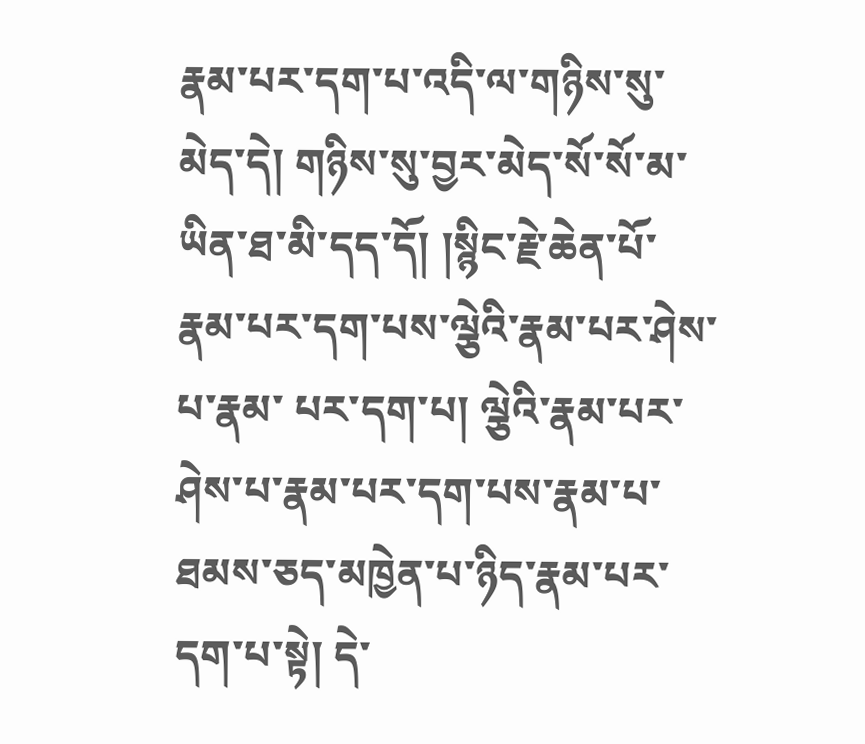རྣམ་པར་དག་པ་འདི་ལ་གཉིས་སུ་མེད་དེ། གཉིས་སུ་བྱར་མེད་སོ་སོ་མ་ཡིན་ཐ་མི་དད་དོ། །སྙིང་རྗེ་ཆེན་པོ་རྣམ་པར་དག་པས་ལྕེའི་རྣམ་པར་ཤེས་པ་རྣམ་ པར་དག་པ། ལྕེའི་རྣམ་པར་ཤེས་པ་རྣམ་པར་དག་པས་རྣམ་པ་ཐམས་ཅད་མཁྱེན་པ་ཉིད་རྣམ་པར་དག་པ་སྟེ། དེ་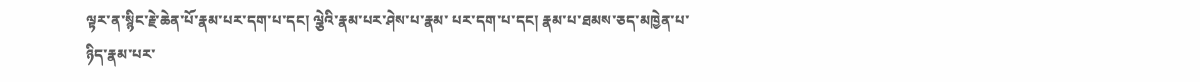ལྟར་ན་སྙིང་རྗེ་ཆེན་པོ་རྣམ་པར་དག་པ་དང། ལྕེའི་རྣམ་པར་ཤེས་པ་རྣམ་ པར་དག་པ་དང། རྣམ་པ་ཐམས་ཅད་མཁྱེན་པ་ཉིད་རྣམ་པར་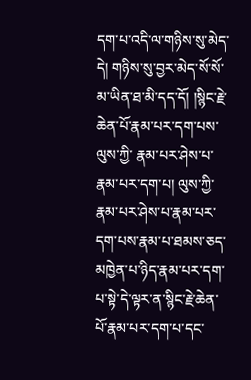དག་པ་འདི་ལ་གཉིས་སུ་མེད་དེ། གཉིས་སུ་བྱར་མེད་སོ་སོ་མ་ཡིན་ཐ་མི་དད་དོ། །སྙིང་རྗེ་ཆེན་པོ་རྣམ་པར་དག་པས་ལུས་ཀྱི་ རྣམ་པར་ཤེས་པ་རྣམ་པར་དག་པ། ལུས་ཀྱི་རྣམ་པར་ཤེས་པ་རྣམ་པར་དག་པས་རྣམ་པ་ཐམས་ཅད་མཁྱེན་པ་ཉིད་རྣམ་པར་དག་པ་སྟེ་དེ་ལྟར་ན་སྙིང་རྗེ་ཆེན་པོ་རྣམ་པར་དག་པ་དང་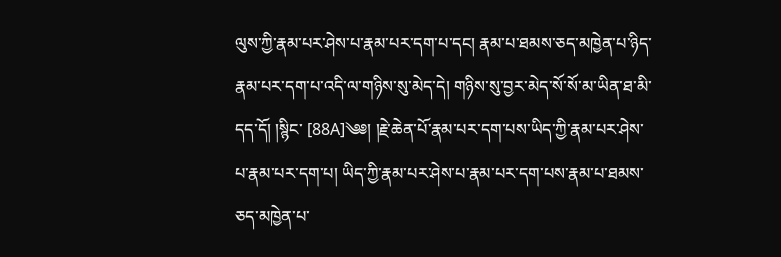ལུས་ཀྱི་རྣམ་པར་ཤེས་པ་རྣམ་པར་དག་པ་དང། རྣམ་པ་ཐམས་ཅད་མཁྱེན་པ་ཉིད་རྣམ་པར་དག་པ་འདི་ལ་གཉིས་སུ་མེད་དེ། གཉིས་སུ་བྱར་མེད་སོ་སོ་མ་ཡིན་ཐ་མི་དད་དོ། །སྙིང་ [88A]༄༅། །རྗེ་ཆེན་པོ་རྣམ་པར་དག་པས་ཡིད་ཀྱི་རྣམ་པར་ཤེས་པ་རྣམ་པར་དག་པ། ཡིད་ཀྱི་རྣམ་པར་ཤེས་པ་རྣམ་པར་དག་པས་རྣམ་པ་ཐམས་ཅད་མཁྱེན་པ་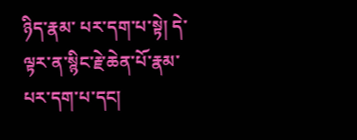ཉིད་རྣམ་ པར་དག་པ་སྟེ། དེ་ལྟར་ན་སྙིང་རྗེ་ཆེན་པོ་རྣམ་པར་དག་པ་དང།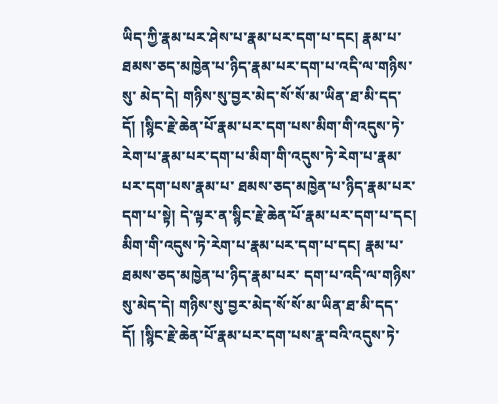ཡིད་ཀྱི་རྣམ་པར་ཤེས་པ་རྣམ་པར་དག་པ་དང། རྣམ་པ་ཐམས་ཅད་མཁྱེན་པ་ཉིད་རྣམ་པར་དག་པ་འདི་ལ་གཉིས་སུ་ མེད་དེ། གཉིས་སུ་བྱར་མེད་སོ་སོ་མ་ཡིན་ཐ་མི་དད་དོ། །སྙིང་རྗེ་ཆེན་པོ་རྣམ་པར་དག་པས་མིག་གི་འདུས་ཏེ་རེག་པ་རྣམ་པར་དག་པ་མིག་གི་འདུས་ཏེ་རེག་པ་རྣམ་པར་དག་པས་རྣམ་པ་ ཐམས་ཅད་མཁྱེན་པ་ཉིད་རྣམ་པར་དག་པ་སྟེ། དེ་ལྟར་ན་སྙིང་རྗེ་ཆེན་པོ་རྣམ་པར་དག་པ་དང། མིག་གི་འདུས་ཏེ་རེག་པ་རྣམ་པར་དག་པ་དང། རྣམ་པ་ཐམས་ཅད་མཁྱེན་པ་ཉིད་རྣམ་པར་ དག་པ་འདི་ལ་གཉིས་སུ་མེད་དེ། གཉིས་སུ་བྱར་མེད་སོ་སོ་མ་ཡིན་ཐ་མི་དད་དོ། །སྙིང་རྗེ་ཆེན་པོ་རྣམ་པར་དག་པས་རྣ་བའི་འདུས་ཏེ་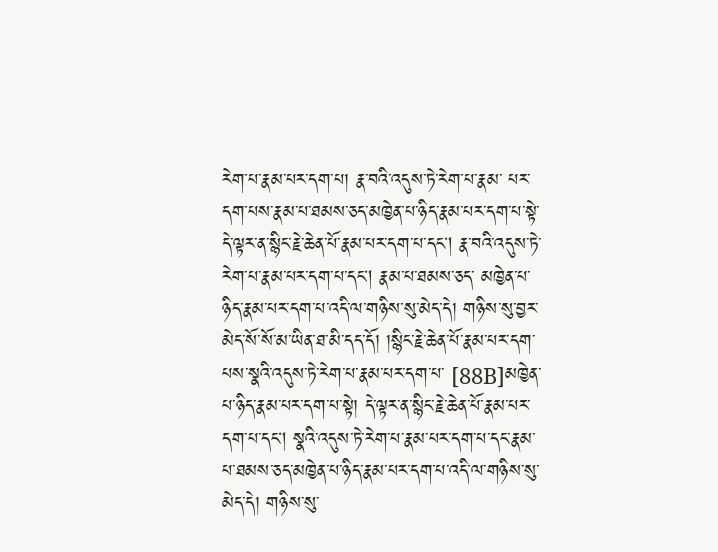རེག་པ་རྣམ་པར་དག་པ། རྣ་བའི་འདུས་ཏེ་རེག་པ་རྣམ་ པར་དག་པས་རྣམ་པ་ཐམས་ཅད་མཁྱེན་པ་ཉིད་རྣམ་པར་དག་པ་སྟེ་དེ་ལྟར་ན་སྙིང་རྗེ་ཆེན་པོ་རྣམ་པར་དག་པ་དང། རྣ་བའི་འདུས་ཏེ་རེག་པ་རྣམ་པར་དག་པ་དང། རྣམ་པ་ཐམས་ཅད་ མཁྱེན་པ་ཉིད་རྣམ་པར་དག་པ་འདི་ལ་གཉིས་སུ་མེད་དེ། གཉིས་སུ་བྱར་མེད་སོ་སོ་མ་ཡིན་ཐ་མི་དད་དོ། །སྙིང་རྗེ་ཆེན་པོ་རྣམ་པར་དག་པས་སྣའི་འདུས་ཏེ་རེག་པ་རྣམ་པར་དག་པ་ [88B]མཁྱེན་པ་ཉིད་རྣམ་པར་དག་པ་སྟེ། དེ་ལྟར་ན་སྙིང་རྗེ་ཆེན་པོ་རྣམ་པར་དག་པ་དང། སྣའི་འདུས་ཏེ་རེག་པ་རྣམ་པར་དག་པ་དང་རྣམ་ པ་ཐམས་ཅད་མཁྱེན་པ་ཉིད་རྣམ་པར་དག་པ་འདི་ལ་གཉིས་སུ་མེད་དེ། གཉིས་སུ་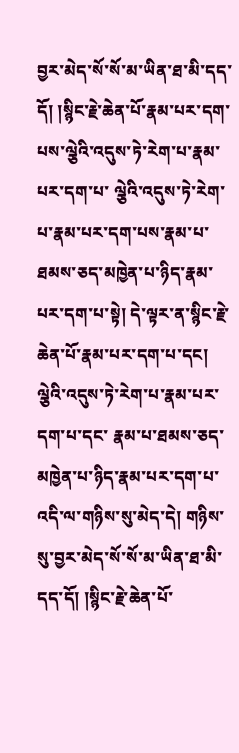བྱར་མེད་སོ་སོ་མ་ཡིན་ཐ་མི་དད་དོ། །སྙིང་རྗེ་ཆེན་པོ་རྣམ་པར་དག་པས་ལྕེའི་འདུས་ཏེ་རེག་པ་རྣམ་པར་དག་པ་ ལྕེའི་འདུས་ཏེ་རེག་པ་རྣམ་པར་དག་པས་རྣམ་པ་ཐམས་ཅད་མཁྱེན་པ་ཉིད་རྣམ་པར་དག་པ་སྟེ། དེ་ལྟར་ན་སྙིང་རྗེ་ཆེན་པོ་རྣམ་པར་དག་པ་དང། ལྕེའི་འདུས་ཏེ་རེག་པ་རྣམ་པར་དག་པ་དང་ རྣམ་པ་ཐམས་ཅད་མཁྱེན་པ་ཉིད་རྣམ་པར་དག་པ་འདི་ལ་གཉིས་སུ་མེད་དེ། གཉིས་སུ་བྱར་མེད་སོ་སོ་མ་ཡིན་ཐ་མི་དད་དོ། །སྙིང་རྗེ་ཆེན་པོ་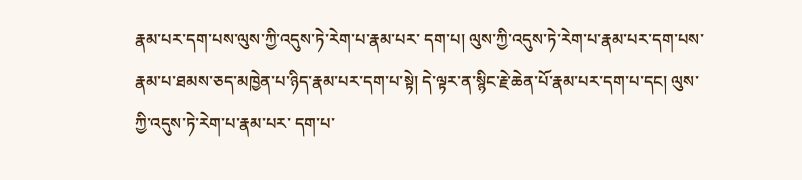རྣམ་པར་དག་པས་ལུས་ཀྱི་འདུས་ཏེ་རེག་པ་རྣམ་པར་ དག་པ། ལུས་ཀྱི་འདུས་ཏེ་རེག་པ་རྣམ་པར་དག་པས་རྣམ་པ་ཐམས་ཅད་མཁྱེན་པ་ཉིད་རྣམ་པར་དག་པ་སྟེ། དེ་ལྟར་ན་སྙིང་རྗེ་ཆེན་པོ་རྣམ་པར་དག་པ་དང། ལུས་ཀྱི་འདུས་ཏེ་རེག་པ་རྣམ་པར་ དག་པ་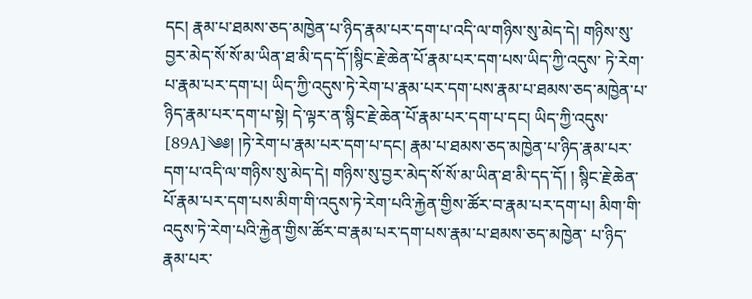དང། རྣམ་པ་ཐམས་ཅད་མཁྱེན་པ་ཉིད་རྣམ་པར་དག་པ་འདི་ལ་གཉིས་སུ་མེད་དེ། གཉིས་སུ་བྱར་མེད་སོ་སོ་མ་ཡིན་ཐ་མི་དད་དོ་།སྙིང་རྗེ་ཆེན་པོ་རྣམ་པར་དག་པས་ཡིད་ཀྱི་འདུས་ ཏེ་རེག་པ་རྣམ་པར་དག་པ། ཡིད་ཀྱི་འདུས་ཏེ་རེག་པ་རྣམ་པར་དག་པས་རྣམ་པ་ཐམས་ཅད་མཁྱེན་པ་ཉིད་རྣམ་པར་དག་པ་སྟེ། དེ་ལྟར་ན་སྙིང་རྗེ་ཆེན་པོ་རྣམ་པར་དག་པ་དང། ཡིད་ཀྱི་འདུས་ [89A]༄༅། །ཏེ་རེག་པ་རྣམ་པར་དག་པ་དང། རྣམ་པ་ཐམས་ཅད་མཁྱེན་པ་ཉིད་རྣམ་པར་དག་པ་འདི་ལ་གཉིས་སུ་མེད་དེ། གཉིས་སུ་བྱར་མེད་སོ་སོ་མ་ཡིན་ཐ་མི་དད་དོ། ། སྙིང་རྗེ་ཆེན་པོ་རྣམ་པར་དག་པས་མིག་གི་འདུས་ཏེ་རེག་པའི་རྐྱེན་གྱིས་ཚོར་བ་རྣམ་པར་དག་པ། མིག་གི་འདུས་ཏེ་རེག་པའི་རྐྱེན་གྱིས་ཚོར་བ་རྣམ་པར་དག་པས་རྣམ་པ་ཐམས་ཅད་མཁྱེན་ པ་ཉིད་རྣམ་པར་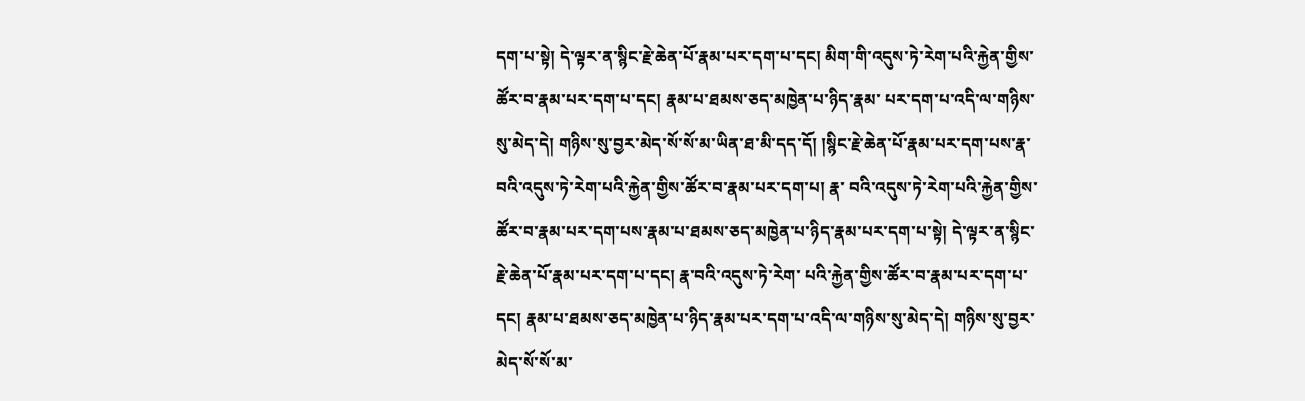དག་པ་སྟེ། དེ་ལྟར་ན་སྙིང་རྗེ་ཆེན་པོ་རྣམ་པར་དག་པ་དང། མིག་གི་འདུས་ཏེ་རེག་པའི་རྐྱེན་གྱིས་ཚོར་བ་རྣམ་པར་དག་པ་དང། རྣམ་པ་ཐམས་ཅད་མཁྱེན་པ་ཉིད་རྣམ་ པར་དག་པ་འདི་ལ་གཉིས་སུ་མེད་དེ། གཉིས་སུ་བྱར་མེད་སོ་སོ་མ་ཡིན་ཐ་མི་དད་དོ། །སྙིང་རྗེ་ཆེན་པོ་རྣམ་པར་དག་པས་རྣ་བའི་འདུས་ཏེ་རེག་པའི་རྐྱེན་གྱིས་ཚོར་བ་རྣམ་པར་དག་པ། རྣ་ བའི་འདུས་ཏེ་རེག་པའི་རྐྱེན་གྱིས་ཚོར་བ་རྣམ་པར་དག་པས་རྣམ་པ་ཐམས་ཅད་མཁྱེན་པ་ཉིད་རྣམ་པར་དག་པ་སྟེ། དེ་ལྟར་ན་སྙིང་རྗེ་ཆེན་པོ་རྣམ་པར་དག་པ་དང། རྣ་བའི་འདུས་ཏེ་རེག་ པའི་རྐྱེན་གྱིས་ཚོར་བ་རྣམ་པར་དག་པ་དང། རྣམ་པ་ཐམས་ཅད་མཁྱེན་པ་ཉིད་རྣམ་པར་དག་པ་འདི་ལ་གཉིས་སུ་མེད་དེ། གཉིས་སུ་བྱར་མེད་སོ་སོ་མ་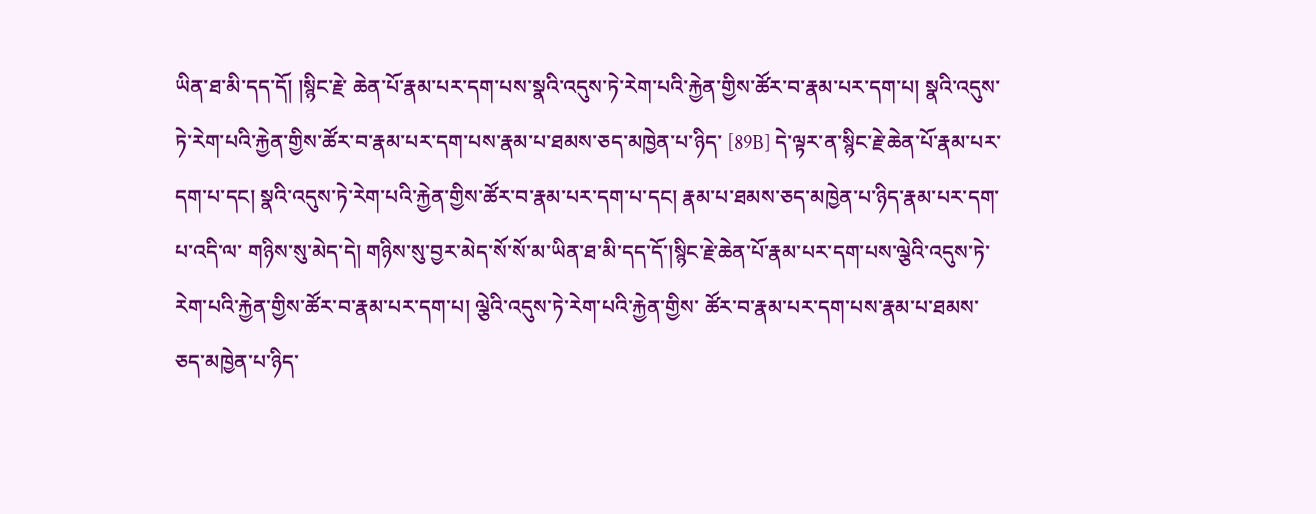ཡིན་ཐ་མི་དད་དོ། །སྙིང་རྗེ་ ཆེན་པོ་རྣམ་པར་དག་པས་སྣའི་འདུས་ཏེ་རེག་པའི་རྐྱེན་གྱིས་ཚོར་བ་རྣམ་པར་དག་པ། སྣའི་འདུས་ཏེ་རེག་པའི་རྐྱེན་གྱིས་ཚོར་བ་རྣམ་པར་དག་པས་རྣམ་པ་ཐམས་ཅད་མཁྱེན་པ་ཉིད་ [89B] དེ་ལྟར་ན་སྙིང་རྗེ་ཆེན་པོ་རྣམ་པར་དག་པ་དང། སྣའི་འདུས་ཏེ་རེག་པའི་རྐྱེན་གྱིས་ཚོར་བ་རྣམ་པར་དག་པ་དང། རྣམ་པ་ཐམས་ཅད་མཁྱེན་པ་ཉིད་རྣམ་པར་དག་པ་འདི་ལ་ གཉིས་སུ་མེད་དེ། གཉིས་སུ་བྱར་མེད་སོ་སོ་མ་ཡིན་ཐ་མི་དད་དོ་།སྙིང་རྗེ་ཆེན་པོ་རྣམ་པར་དག་པས་ལྕེའི་འདུས་ཏེ་རེག་པའི་རྐྱེན་གྱིས་ཚོར་བ་རྣམ་པར་དག་པ། ལྕེའི་འདུས་ཏེ་རེག་པའི་རྐྱེན་གྱིས་ ཚོར་བ་རྣམ་པར་དག་པས་རྣམ་པ་ཐམས་ཅད་མཁྱེན་པ་ཉིད་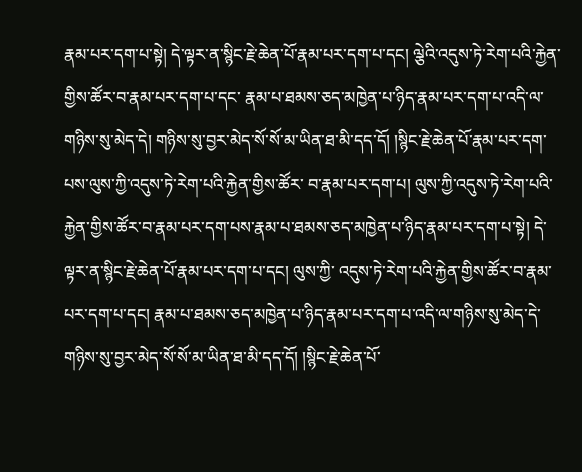རྣམ་པར་དག་པ་སྟེ། དེ་ལྟར་ན་སྙིང་རྗེ་ཆེན་པོ་རྣམ་པར་དག་པ་དང། ལྕེའི་འདུས་ཏེ་རེག་པའི་རྐྱེན་གྱིས་ཚོར་བ་རྣམ་པར་དག་པ་དང་ རྣམ་པ་ཐམས་ཅད་མཁྱེན་པ་ཉིད་རྣམ་པར་དག་པ་འདི་ལ་གཉིས་སུ་མེད་དེ། གཉིས་སུ་བྱར་མེད་སོ་སོ་མ་ཡིན་ཐ་མི་དད་དོ། །སྙིང་རྗེ་ཆེན་པོ་རྣམ་པར་དག་པས་ལུས་ཀྱི་འདུས་ཏེ་རེག་པའི་རྐྱེན་གྱིས་ཚོར་ བ་རྣམ་པར་དག་པ། ལུས་ཀྱི་འདུས་ཏེ་རེག་པའི་རྐྱེན་གྱིས་ཚོར་བ་རྣམ་པར་དག་པས་རྣམ་པ་ཐམས་ཅད་མཁྱེན་པ་ཉིད་རྣམ་པར་དག་པ་སྟེ། དེ་ལྟར་ན་སྙིང་རྗེ་ཆེན་པོ་རྣམ་པར་དག་པ་དང། ལུས་ཀྱི་ འདུས་ཏེ་རེག་པའི་རྐྱེན་གྱིས་ཚོར་བ་རྣམ་པར་དག་པ་དང། རྣམ་པ་ཐམས་ཅད་མཁྱེན་པ་ཉིད་རྣམ་པར་དག་པ་འདི་ལ་གཉིས་སུ་མེད་དེ་གཉིས་སུ་བྱར་མེད་སོ་སོ་མ་ཡིན་ཐ་མི་དད་དོ། །སྙིང་རྗེ་ཆེན་པོ་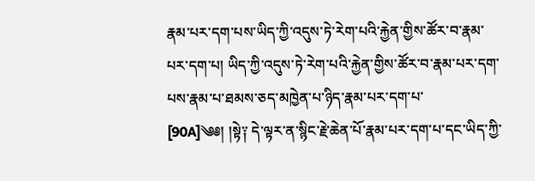རྣམ་པར་དག་པས་ཡིད་ཀྱི་འདུས་ཏེ་རེག་པའི་རྐྱེན་གྱིས་ཚོར་བ་རྣམ་པར་དག་པ། ཡིད་ཀྱི་འདུས་ཏེ་རེག་པའི་རྐྱེན་གྱིས་ཚོར་བ་རྣམ་པར་དག་པས་རྣམ་པ་ཐམས་ཅད་མཁྱེན་པ་ཉིད་རྣམ་པར་དག་པ་ [90A]༄༅། །སྟེ༑ དེ་ལྟར་ན་སྙིང་རྗེ་ཆེན་པོ་རྣམ་པར་དག་པ་དང་ཡིད་ཀྱི་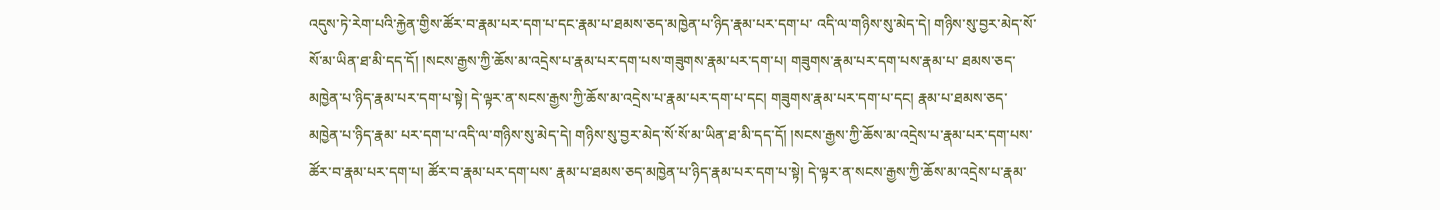འདུས་ཏེ་རེག་པའི་རྐྱེན་གྱིས་ཚོར་བ་རྣམ་པར་དག་པ་དང་རྣམ་པ་ཐམས་ཅད་མཁྱེན་པ་ཉིད་རྣམ་པར་དག་པ་ འདི་ལ་གཉིས་སུ་མེད་དེ། གཉིས་སུ་བྱར་མེད་སོ་སོ་མ་ཡིན་ཐ་མི་དད་དོ། །སངས་རྒྱས་ཀྱི་ཆོས་མ་འདྲེས་པ་རྣམ་པར་དག་པས་གཟུགས་རྣམ་པར་དག་པ། གཟུགས་རྣམ་པར་དག་པས་རྣམ་པ་ ཐམས་ཅད་མཁྱེན་པ་ཉིད་རྣམ་པར་དག་པ་སྟེ། དེ་ལྟར་ན་སངས་རྒྱས་ཀྱི་ཆོས་མ་འདྲེས་པ་རྣམ་པར་དག་པ་དང། གཟུགས་རྣམ་པར་དག་པ་དང། རྣམ་པ་ཐམས་ཅད་མཁྱེན་པ་ཉིད་རྣམ་ པར་དག་པ་འདི་ལ་གཉིས་སུ་མེད་དེ། གཉིས་སུ་བྱར་མེད་སོ་སོ་མ་ཡིན་ཐ་མི་དད་དོ། །སངས་རྒྱས་ཀྱི་ཆོས་མ་འདྲེས་པ་རྣམ་པར་དག་པས་ཚོར་བ་རྣམ་པར་དག་པ། ཚོར་བ་རྣམ་པར་དག་པས་ རྣམ་པ་ཐམས་ཅད་མཁྱེན་པ་ཉིད་རྣམ་པར་དག་པ་སྟེ། དེ་ལྟར་ན་སངས་རྒྱས་ཀྱི་ཆོས་མ་འདྲེས་པ་རྣམ་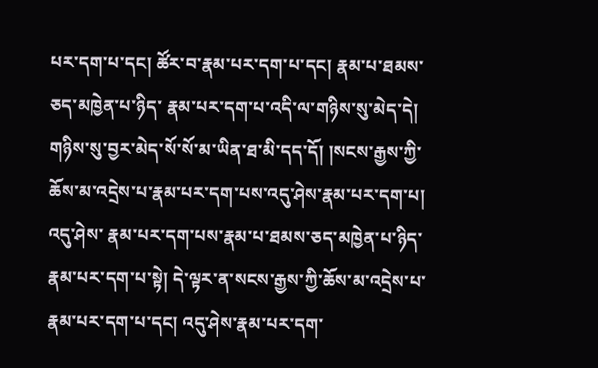པར་དག་པ་དང། ཚོར་བ་རྣམ་པར་དག་པ་དང། རྣམ་པ་ཐམས་ཅད་མཁྱེན་པ་ཉིད་ རྣམ་པར་དག་པ་འདི་ལ་གཉིས་སུ་མེད་དེ། གཉིས་སུ་བྱར་མེད་སོ་སོ་མ་ཡིན་ཐ་མི་དད་དོ། །སངས་རྒྱས་ཀྱི་ཆོས་མ་འདྲེས་པ་རྣམ་པར་དག་པས་འདུ་ཤེས་རྣམ་པར་དག་པ། འདུ་ཤེས་ རྣམ་པར་དག་པས་རྣམ་པ་ཐམས་ཅད་མཁྱེན་པ་ཉིད་རྣམ་པར་དག་པ་སྟེ། དེ་ལྟར་ན་སངས་རྒྱས་ཀྱི་ཆོས་མ་འདྲེས་པ་རྣམ་པར་དག་པ་དང། འདུ་ཤེས་རྣམ་པར་དག་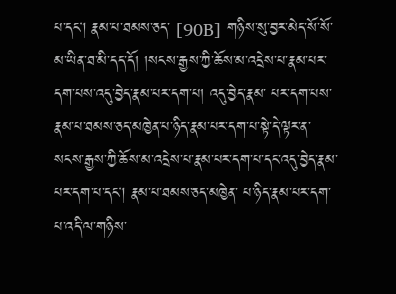པ་དང། རྣམ་པ་ཐམས་ཅད་ [90B] གཉིས་སུ་བྱར་མེད་སོ་སོ་མ་ཡིན་ཐ་མི་དད་དོ། །སངས་རྒྱས་ཀྱི་ཆོས་མ་འདྲེས་པ་རྣམ་པར་དག་པས་འདུ་བྱེད་རྣམ་པར་དག་པ། འདུ་བྱེད་རྣམ་ པར་དག་པས་རྣམ་པ་ཐམས་ཅད་མཁྱེན་པ་ཉིད་རྣམ་པར་དག་པ་སྟེ་དེ་ལྟར་ན་སངས་རྒྱས་ཀྱི་ཆོས་མ་འདྲེས་པ་རྣམ་པར་དག་པ་དང་འདུ་བྱེད་རྣམ་པར་དག་པ་དང། རྣམ་པ་ཐམས་ཅད་མཁྱེན་ པ་ཉིད་རྣམ་པར་དག་པ་འདི་ལ་གཉིས་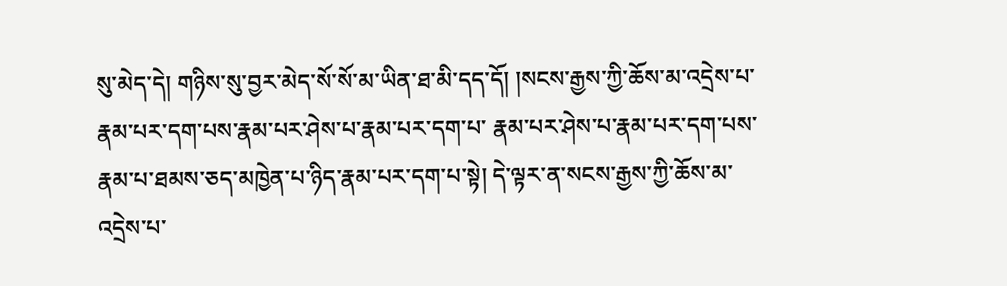སུ་མེད་དེ། གཉིས་སུ་བྱར་མེད་སོ་སོ་མ་ཡིན་ཐ་མི་དད་དོ། །སངས་རྒྱས་ཀྱི་ཆོས་མ་འདྲེས་པ་རྣམ་པར་དག་པས་རྣམ་པར་ཤེས་པ་རྣམ་པར་དག་པ་ རྣམ་པར་ཤེས་པ་རྣམ་པར་དག་པས་རྣམ་པ་ཐམས་ཅད་མཁྱེན་པ་ཉིད་རྣམ་པར་དག་པ་སྟེ། དེ་ལྟར་ན་སངས་རྒྱས་ཀྱི་ཆོས་མ་འདྲེས་པ་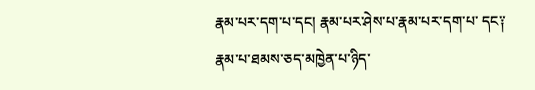རྣམ་པར་དག་པ་དང། རྣམ་པར་ཤེས་པ་རྣམ་པར་དག་པ་ དང༑ རྣམ་པ་ཐམས་ཅད་མཁྱེན་པ་ཉིད་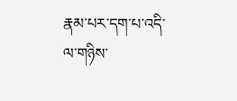རྣམ་པར་དག་པ་འདི་ལ་གཉིས་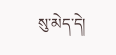སུ་མེད་དེ།